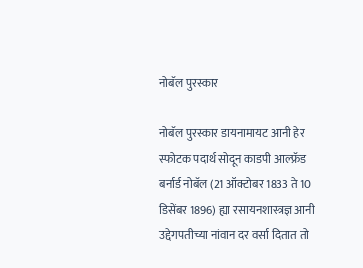नोबॅल पुरस्कार

नोबॅल पुरस्कार डायनामायट आनी हेर स्फोटक पदार्थ सोदून काडपी आल्फ्रॅड बर्नार्ड नोबॅल (21 ऑक्टोबर 1833 ते 10 डिसेंबर 1896) ह्या रसायनशास्त्रज्ञ आनी उद्देगपतीच्या नांवान दर वर्सा दितात तो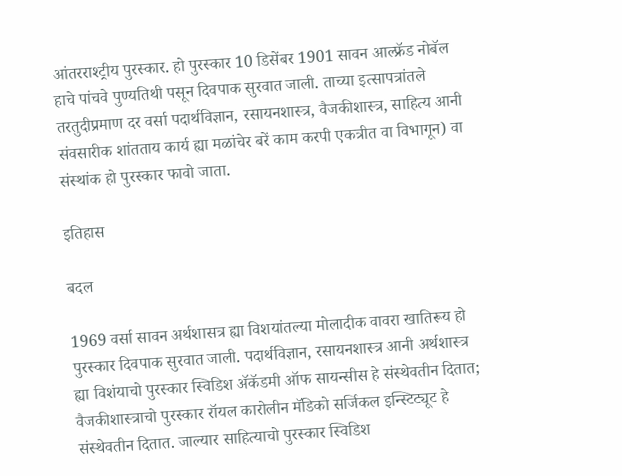आंतरराश्ट्रीय पुरस्कार. हो पुरस्कार 10 डिसेंबर 1901 सावन आल्फ्रॅड नोबॅल हाचे पांचवे पुण्यतिथी पसून दिवपाक सुरवात जाली. ताच्या इत्सापत्रांतले तरतुदीप्रमाण दर वर्सा पदार्थविज्ञान, रसायनशास्त्र, वैजकीशास्त्र, साहित्य आनी संवसारीक शांतताय कार्य ह्या मळांचेर बरें काम करपी एकत्रीत वा विभागून) वा संस्थांक हो पुरस्कार फावो जाता.

इतिहास

बदल

1969 वर्सा सावन अर्थशासत्र ह्या विशयांतल्या मोलादीक वावरा खातिरूय हो पुरस्कार दिवपाक सुरवात जाली. पदार्थविज्ञान, रसायनशास्त्र आनी अर्थशास्त्र ह्या विशंयाचो पुरस्कार स्विडिश ॲकॅडमी ऑफ सायन्सीस हे संस्थेवतीन दितात; वैजकीशास्त्राचो पुरस्कार रॉयल कारोलीन मॅडिको सर्जिकल इन्स्टिट्यूट हे संस्थेवतीन दितात. जाल्यार साहित्याचो पुरस्कार स्विडिश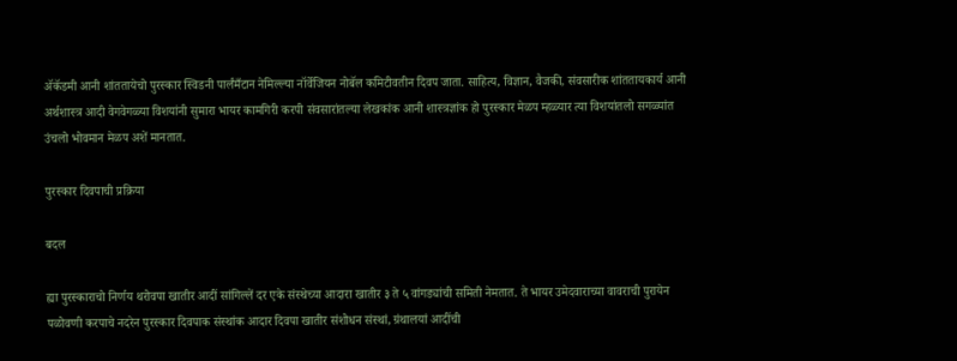ॲकॅडमी आनी शांततायेचो पुरस्कार स्विडनी पार्लंमँटान नेमिल्ल्या नॉर्वेजियन नोबॅल कमिटीवतीन दिवप जाता. साहित्य, विज्ञान, वैजकी, संवसारीक शांततायकार्य आनी अर्थशास्त्र आदी वेगवेगळ्या विशयांनी सुमारा भायर कामगिरी करपी संवसारांतल्या लेखकांक आनी शास्त्रज्ञांक हो पुरस्कार मेळप म्हळ्यार त्या विशयांतलो सगळ्यांत उंचलो भोवमान मेळप अशें मानतात.

पुरस्कार दिवपाची प्रक्रिया

बदल

ह्या पुरस्काराचो निर्णय थरोवपा खातीर आदीं सांगिल्लें दर एके संस्थेच्या आदारा खातीर ३ ते ५ वांगड्यांची समिती नेमतात. ते भायर उमेदवाराच्या वावराची पुरायेन पळोवणी करपाचे नदरेन पुरस्कार दिवपाक संस्थांक आदार दिवपा खातीर संशोधन संस्थां, ग्रंथालयां आदींची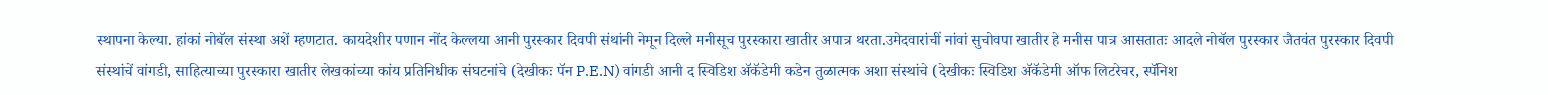स्थापना केल्या. हांकां नोबॅल संस्था अशें म्हणटात. कायदेशीर पणान नोंद केल्लया आनी पुरस्कार दिवपी संथांनी नेमून दिल्ले मनीसूच पुरस्कारा खातीर अपात्र थरता.उमेदवारांचीं नांवां सुचोवपा खातीर हे मनीस पात्र आसतातः आदले नोबॅल पुरस्कार जैतवंत पुरस्कार दिवपी संस्थांचें वांगडी, साहित्याच्या पुरस्कारा खातीर लेखकांच्या कांय प्रतिनिधीक संघटनांचे (देखीकः पॅन P.E.N) वांगडी आनी द स्विडिश ॲकॅडेमी कडेन तुळात्मक अशा संस्थांचे (देखीकः स्विडिश ॲकॅडेमी ऑफ लिटरेचर, स्पॅनिश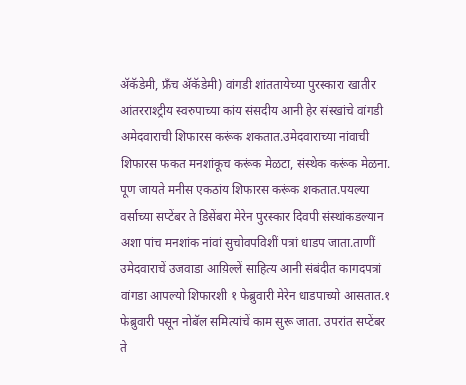ॲकॅडेमी, फ्रँच ॲकॅडेमी) वांगडी शांततायेच्या पुरस्कारा खातीर आंतरराश्ट्रीय स्वरुपाच्या कांय संसदीय आनी हेर संस्खांचे वांगडी अमेदवाराची शिफारस करूंक शकतात.उमेदवाराच्या नांवाची शिफारस फकत मनशांकूच करूंक मेळटा, संस्थेक करूंक मेळना. पूण जायते मनीस एकठांय शिफारस करूंक शकतात.पयल्या वर्साच्या सप्टेंबर ते डिसेंबरा मेरेन पुरस्कार दिवपी संस्थांकडल्यान अशा पांच मनशांक नांवां सुचोवपविशीं पत्रां धाडप जाता.ताणीं उमेदवाराचें उजवाडा आय़िल्लें साहित्य आनी संबंदीत कागदपत्रां वांगडा आपल्यो शिफारशी १ फेब्रुवारी मेरेन धाडपाच्यो आसतात.१ फेब्रुवारी पसून नोबॅल समित्यांचें काम सुरू जाता. उपरांत सप्टेंबर ते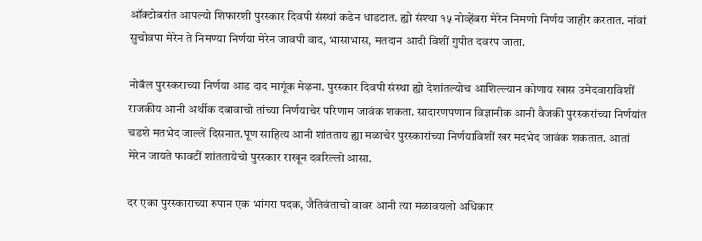ऑक्टोबरांत आपल्यो शिफारशी पुरस्कार दिवपी संस्थां कडेन धाडटात. ह्यो संश्था १५ नोव्हेंबरा मेरेन निमणो निर्णय जाहीर करतात. नांवां सुचोवपा मेरेन ते निमण्या निर्णया मेरेन जावपी वाद, भासाभास, मतदान आदी विशीं गुपीत दवरप जाता.

नोबॅल पुरस्कराच्या निर्णया आड दाद मागूंक मेऴना. पुरस्कार दिवपी संस्था ह्यो देशांतल्योच आशिल्ल्यान कोणाय खास उमेदवाराविशीं राजकीय आनी अर्थीक दबावाचो तांच्या निर्णयाचेर परिणाम जावंक शकता. सादारणपणान विज्ञानीक आनी वैजकी पुरस्करांच्या निर्णयांत चडशे मतभेद जाल्लें दिसनात.पूण साहित्य आनी शांतताय ह्या मळाचेर पुरस्कारांच्या निर्णयाविशीं खर मदभेद जावंक शकतात. आतां मेरेन जायते फावटीं शांततायेचो पुरस्कार राखून दवरिल्लो आसा.

दर एका पुरस्काराच्या रुपान एक भांगरा पदक, जैतिवंताचो वावर आनी त्या मळावयलो अधिकार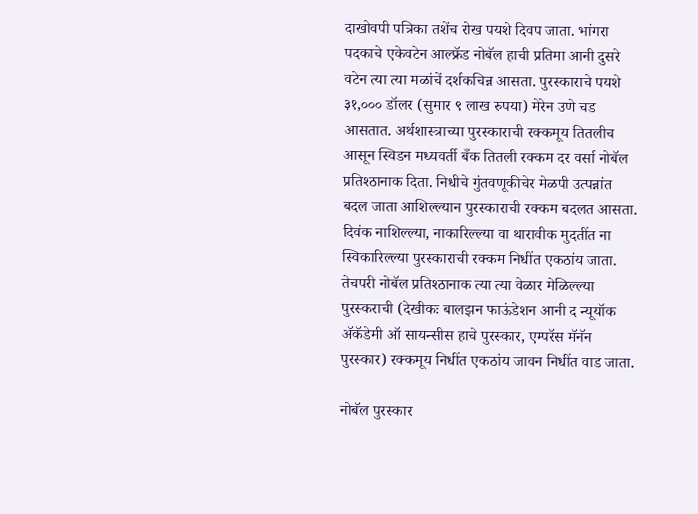दाखोवपी पत्रिका तशेंच रोख पयशे दिवप जाता. भांगरा पदकाचे एकेवटेन आल्फ्रॅड नोबॅल हाची प्रतिमा आनी दुसरे वटेन त्या त्या मळांचें दर्शकचिन्न आसता. पुरस्काराचे पयशे ३१,००० डॉलर (सुमार ९ लाख रुपया) मेरेन उणे चड आसतात. अर्थशास्त्राच्या पुरस्काराची रक्कमूय तितलीच आसून स्विडन मध्यवर्ती बँक तितली रक्कम दर वर्सा नोबॅल प्रतिश्ठानाक दिता. निधीचे गुंतवणूकीचेर मेळपी उत्पन्नांत बदल जाता आशिल्ल्यान पुरस्काराची रक्कम बदलत आसता. दिवंक नाशिल्ल्या, नाकारिल्ल्या वा थारावीक मुदतींत ना स्विकारिल्ल्या पुरस्काराची रक्कम निधींत एकठांय जाता. तेचपरी नोबॅल प्रतिश्ठानाक त्या त्या वेळार मेळिल्ल्या पुरस्कराची (देखीकः बालझन फाऊंडेशन आनी द न्यूयॉक ॲकॅडेमी ऑ सायन्सीस हाचे पुरस्कार, एम्परॅस मॅनॅन पुरस्कार) रक्कमूय निधींत एकठांय जावन निधींत वाड जाता.

नोबॅल पुरस्कार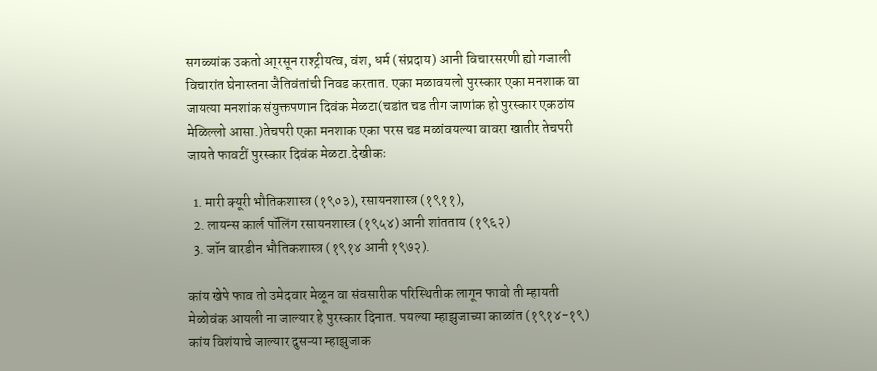सगळ्यांक उकतो आ्रसून राश्ट्रीयत्व, वंश, धर्म (संप्रदाय) आनी विचारसरणी ह्यो गजाली विचारांत घेनास्तना जैतिवंतांची निवड करतात. एका मळावयलो पुरस्कार एका मनशाक वा जायत्या मनशांक संयुक्तपणान दिवंक मेळटा(चडांत चड तीग जाणांक हो पुरस्कार एकठांय मेळिल्लो आसा.)तेचपरी एका मनशाक एका परस चड मळांवयल्या वावरा खातीर तेचपरी जायते फावटीं पुरस्कार दिवंक मेळटा.देखीकः

  1. मारी क्यूरी भौतिकशास्त्र (१९०३), रसायनशास्त्र (१९११),
  2. लायन्स कार्ल पॉलिंग रसायनशास्त्र (१९५४) आनी शांतताय (१९६२)
  3. जॉन बारडीन भौतिकशास्त्र (१९१४ आनी १९७२).

कांय खेपे फाव तो उमेदवार मेळून वा संवसारीक परिस्थितीक लागून फावो ती म्हायती मेळोवंक आयली ना जाल्यार हे पुरस्कार दिनात. पयल्या म्हाझुजाच्या काळांत (१९१४-१९) कांय विशंयाचे जाल्यार दुसऱ्या म्हाझुजाक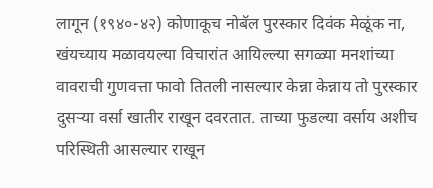लागून (१९४०-४२) कोणाकूच नोबॅल पुरस्कार दिवंक मेळूंक ना, खंयच्याय मळावयल्या विचारांत आयिल्ल्या सगळ्या मनशांच्या वावराची गुणवत्ता फावो तितली नासल्यार केन्ना केन्नाय तो पुरस्कार दुसऱ्या वर्सा खातीर राखून दवरतात. ताच्या फुडल्या वर्साय अशीच परिस्थिती आसल्यार राखून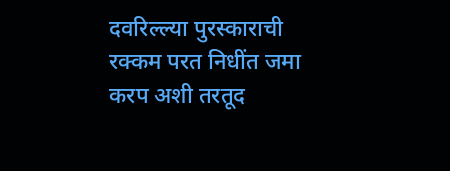दवरिल्ल्या पुरस्काराची रक्कम परत निधींत जमा करप अशी तरतूद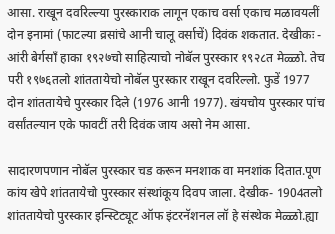आसा. राखून दवरिल्ल्या पुरस्काराक लागून एकाच वर्सा एकाच मळावयलीं दोन इनामां (फाटल्या व्रसांचे आनी चालू वर्साचें) दिवंक शकतात. देखीकः - आंरी बेर्गसाँ हाका १९२७चो साहित्याचो नोबॅल पुरस्कार १९२८त मेळ्ळो. तेच परी १९७६तलो शांततायेचो नोबॅल पुरस्कार राखून दवरिल्लो. फुडें 1977 दोन शांततायेचे पुरस्कार दिले (1976 आनी 1977). खंयचोय पुरस्कार पांच वर्सांतल्यान एके फावटीं तरी दिवंक जाय असो नेम आसा.

सादारणपणान नोबॅल पुरस्कार चड करून मनशाक वा मनशांक दितात.पूण कांय खेपे शांततायेचो पुरस्कार संस्थांकूय दिवप जाला. देखीक- 1904तलो शांततायेचो पुरस्कार इन्स्टिट्यूट ऑफ इंटरनॅशनल लॉ हे संस्थेक मेळ्ळो.ह्या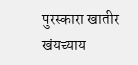पुरस्कारा खातीर खंयच्याय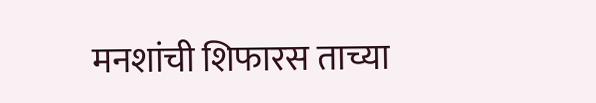मनशांची शिफारस ताच्या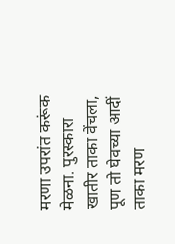मरणा उपरांत करूंक मेळना. पुरस्कारा खातीर ताका वेंचला, पूण तो घेवच्या आदीं ताका मरण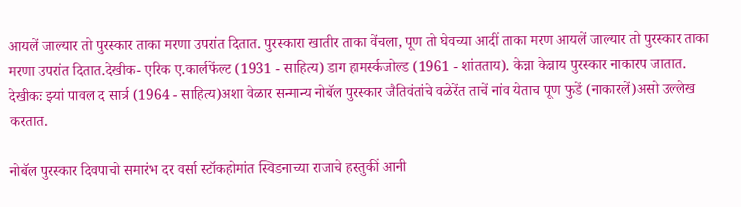आयलें जाल्यार तो पुरस्कार ताका मरणा उपरांत दितात. पुरस्कारा खातीर ताका वेंचला, पूण तो घेवच्या आदीं ताका मरण आयलें जाल्यार तो पुरस्कार ताका मरणा उपरांत दितात.देखीक- एरिक ए.कार्लफेंल्ट (1931 - साहित्य) डाग हामर्स्कजोल्ड (1961 - शांतताय). केन्ना केन्नाय पुरस्कार नाकारप जातात. देखीकः झ्यां पावल द सार्त्र (1964 - साहित्य)अशा वेळार सन्मान्य नोबॅल पुरस्कार जैतिवंतांचे वळेरेंत ताचें नांव येताच पूण फुडें (नाकारलें)असो उल्लेख करतात.

नोबॅल पुरस्कार दिवपाचो समारंभ दर वर्सा स्टॉकहोमांत स्विडनाच्या राजाचे हस्तुकीं आनी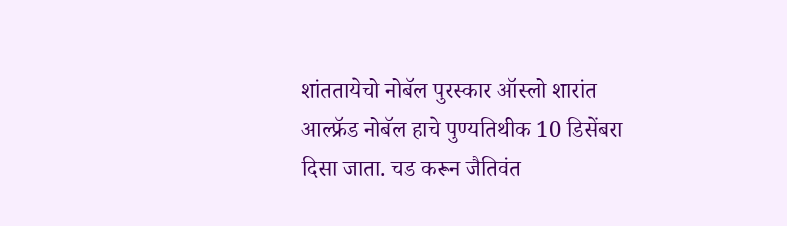शांततायेचो नोबॅल पुरस्कार ऑस्लो शारांत आल्फ्रॅड नोबॅल हाचे पुण्यतिथीक 10 डिसेंबरा दिसा जाता. चड करून जैतिवंत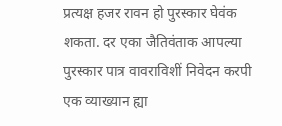प्रत्यक्ष हजर रावन हो पुरस्कार घेवंक शकता. दर एका जैतिवंताक आपल्या पुरस्कार पात्र वावराविशीं निवेदन करपी एक व्याख्यान ह्या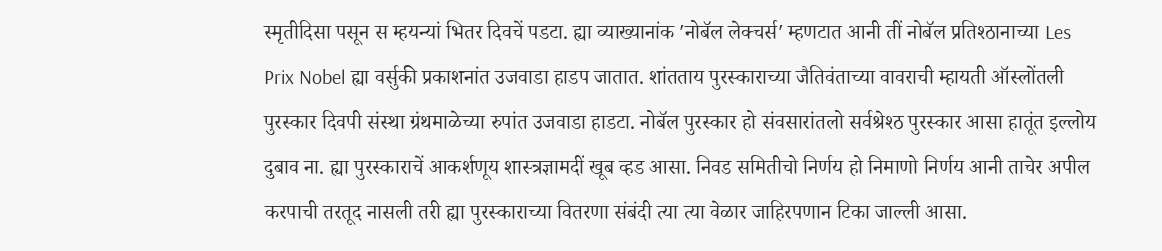स्मृतीदिसा पसून स म्हयन्यां भितर दिवचें पडटा. ह्या व्याख्यानांक ′नोबॅल लेक्चर्स′ म्हणटात आनी तीं नोबॅल प्रतिश्ठानाच्या Les Prix Nobel ह्या वर्सुकी प्रकाशनांत उजवाडा हाडप जातात. शांतताय पुरस्काराच्या जैतिवंताच्या वावराची म्हायती ऑस्लोंतली पुरस्कार दिवपी संस्था ग्रंथमाळेच्या रुपांत उजवाडा हाडटा. नोबॅल पुरस्कार हो संवसारांतलो सर्वश्रेश्ठ पुरस्कार आसा हातूंत इल्लोय दुबाव ना. ह्या पुरस्काराचें आकर्शणूय शास्त्रज्ञामदीं खूब व्हड आसा. निवड समितीचो निर्णय हो निमाणो निर्णय आनी ताचेर अपील करपाची तरतूद नासली तरी ह्या पुरस्काराच्या वितरणा संबंदी त्या त्या वेळार जाहिरपणान टिका जाल्ली आसा.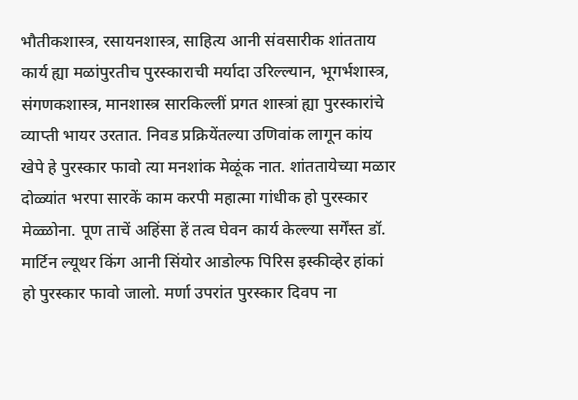भौतीकशास्त्र, रसायनशास्त्र, साहित्य आनी संवसारीक शांतताय कार्य ह्या मळांपुरतीच पुरस्काराची मर्यादा उरिल्ल्यान, भूगर्भशास्त्र, संगणकशास्त्र, मानशास्त्र सारकिल्लीं प्रगत शास्त्रां ह्या पुरस्कारांचे व्याप्ती भायर उरतात. निवड प्रक्रियेंतल्या उणिवांक लागून कांय खेपे हे पुरस्कार फावो त्या मनशांक मेळूंक नात. शांततायेच्या मळार दोळ्यांत भरपा सारकें काम करपी महात्मा गांधीक हो पुरस्कार मेळ्ळोना. पूण ताचें अहिंसा हें तत्व घेवन कार्य केल्ल्या सर्गेंस्त डॉ. मार्टिन ल्यूथर किंग आनी सिंयोर आडोल्फ पिरिस इस्कीव्हेर हांकां हो पुरस्कार फावो जालो. मर्णा उपरांत पुरस्कार दिवप ना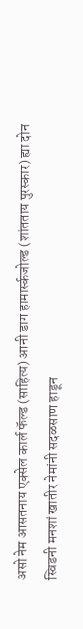असो नेम आसतनाय एक्सेल कार्ल फॅल्ड (साहित्य) आनी डाग हामार्स्कजोल्ड (शांतताय पुरस्कार) ह्या दोन स्विडनी मनशां खातीर नेमांनी सदळसाण हाडून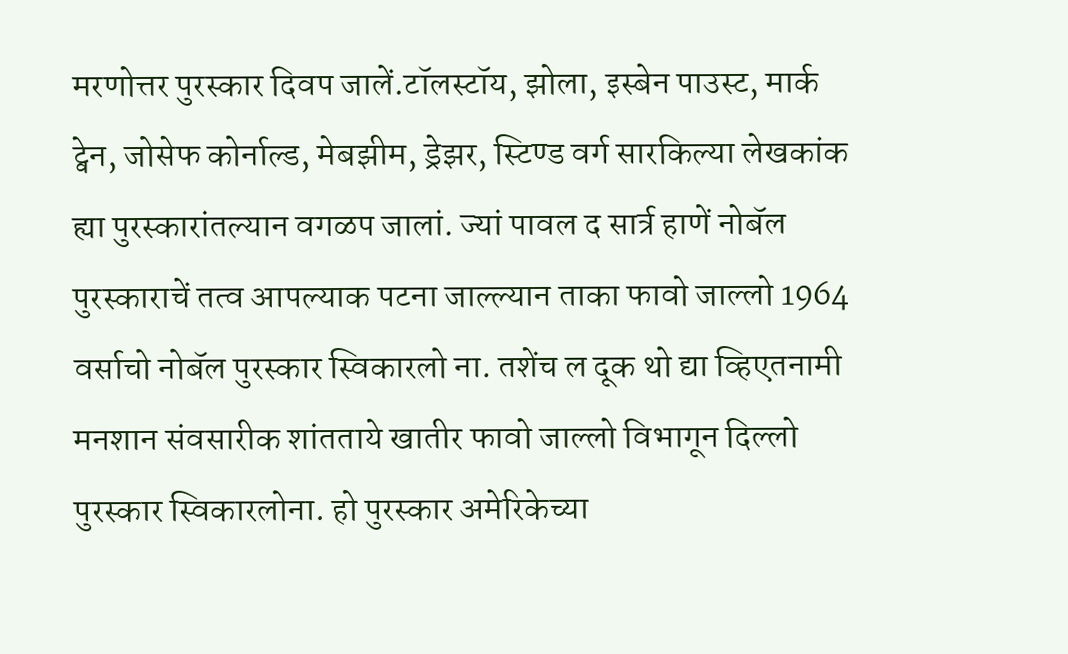मरणोत्तर पुरस्कार दिवप जालें.टॉलस्टॉय, झोला, इस्बेन पाउस्ट, मार्क ट्वेन, जोसेफ कोर्नाल्ड, मेबझीम, ड्रेझर, स्टिण्ड वर्ग सारकिल्या लेखकांक ह्या पुरस्कारांतल्यान वगळप जालां. ज्यां पावल द सार्त्र हाणें नोबॅल पुरस्काराचें तत्व आपल्याक पटना जाल्ल्यान ताका फावो जाल्लो 1964 वर्साचो नोबॅल पुरस्कार स्विकारलो ना. तशेंच ल दूक थो द्या व्हिएतनामी मनशान संवसारीक शांतताये खातीर फावो जाल्लो विभागून दिल्लो पुरस्कार स्विकारलोना. हो पुरस्कार अमेरिकेच्या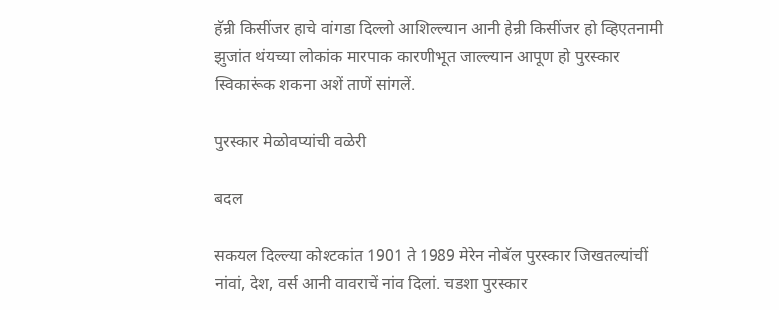हॅन्री किसींजर हाचे वांगडा दिल्लो आशिल्ल्यान आनी हेन्री किसींजर हो व्हिएतनामी झुजांत थंयच्या लोकांक मारपाक कारणीभूत जाल्ल्यान आपूण हो पुरस्कार स्विकारूंक शकना अशें ताणें सांगलें.

पुरस्कार मेळोवप्यांची वळेरी

बदल

सकयल दिल्ल्या कोश्टकांत 1901 ते 1989 मेरेन नोबॅल पुरस्कार जिखतल्यांचीं नांवां, देश, वर्स आनी वावराचें नांव दिलां. चडशा पुरस्कार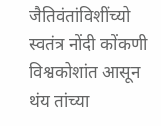जैतिवंतांविशींच्यो स्वतंत्र नोंदी कोंकणी विश्वकोशांत आसून थंय तांच्या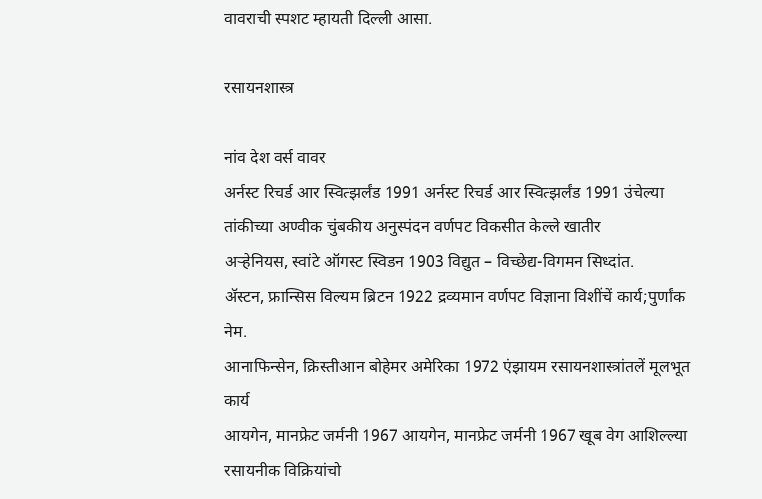वावराची स्पशट म्हायती दिल्ली आसा.

रसायनशास्त्र

नांव देश वर्स वावर
अर्नस्ट रिचर्ड आर स्वित्झर्लंड 1991 अर्नस्ट रिचर्ड आर स्वित्झर्लंड 1991 उंचेल्या तांकीच्या अण्वीक चुंबकीय अनुस्पंदन वर्णपट विकसीत केल्ले खातीर
अऱ्हेनियस, स्वांटे ऑगस्ट स्विडन 1903 विद्युत – विच्छेद्य-विगमन सिध्दांत.
ॲस्टन, फ्रान्सिस विल्यम ब्रिटन 1922 द्रव्यमान वर्णपट विज्ञाना विशींचें कार्य;पुर्णांक नेम.
आनाफिन्सेन, क्रिस्तीआन बोहेमर अमेरिका 1972 एंझायम रसायनशास्त्रांतलें मूलभूत कार्य
आयगेन, मानफ्रेट जर्मनी 1967 आयगेन, मानफ्रेट जर्मनी 1967 खूब वेग आशिल्ल्या रसायनीक विक्रियांचो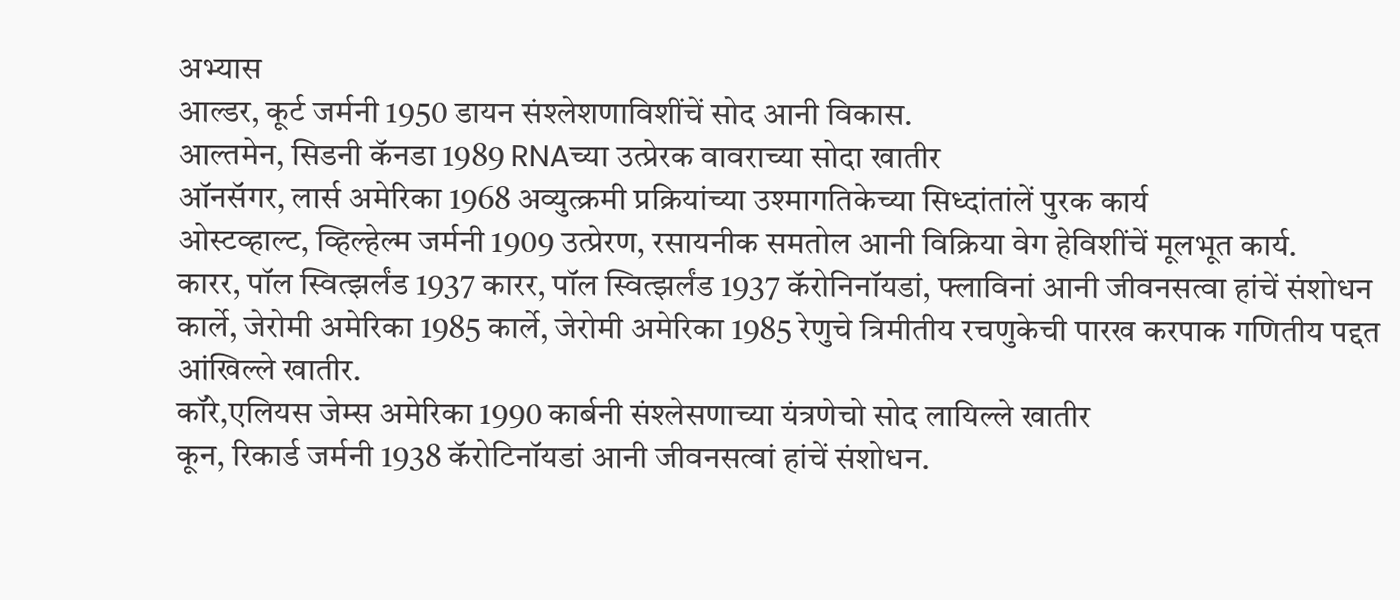अभ्यास
आल्डर, कूर्ट जर्मनी 1950 डायन संश्लेशणाविशींचें सोद आनी विकास.
आल्तमेन, सिडनी कॅनडा 1989 RNAच्या उत्प्रेरक वावराच्या सोदा खातीर
ऑनसॅगर, लार्स अमेरिका 1968 अव्युत्क्रमी प्रक्रियांच्या उश्मागतिकेच्या सिध्दांतांलें पुरक कार्य
ओस्टव्हाल्ट, व्हिल्हेल्म जर्मनी 1909 उत्प्रेरण, रसायनीक समतोल आनी विक्रिया वेग हेविशींचें मूलभूत कार्य.
कारर, पॉल स्वित्झर्लंड 1937 कारर, पॉल स्वित्झर्लंड 1937 कॅरोनिनॉयडां, फ्लाविनां आनी जीवनसत्वा हांचें संशोधन
कार्ले, जेरोमी अमेरिका 1985 कार्ले, जेरोमी अमेरिका 1985 रेणुचे त्रिमीतीय रचणुकेची पारख करपाक गणितीय पद्दत आंखिल्ले खातीर.
कॉरे,एलियस जेम्स अमेरिका 1990 कार्बनी संश्लेसणाच्या यंत्रणेचो सोद लायिल्ले खातीर
कून, रिकार्ड जर्मनी 1938 कॅरोटिनॉयडां आनी जीवनसत्वां हांचें संशोधन.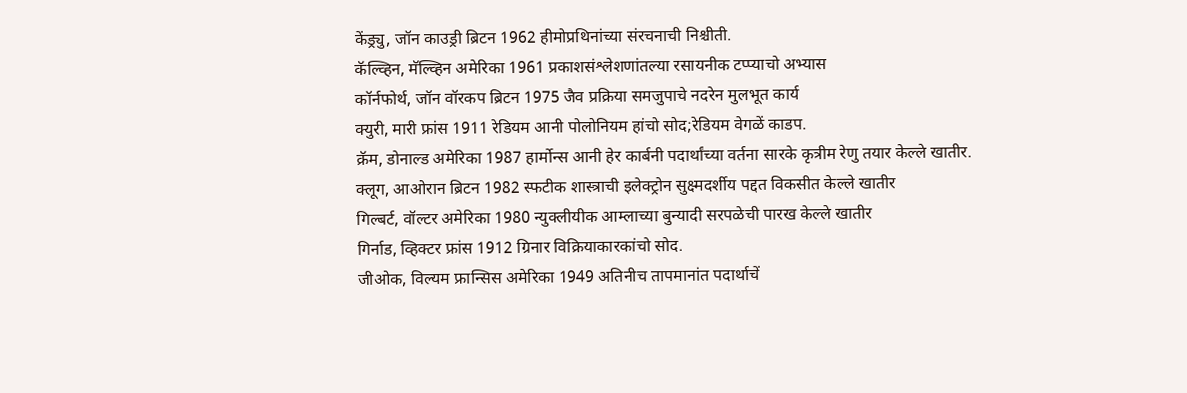केंड्र्यु, जॉन काउड्री ब्रिटन 1962 हीमोप्रथिनांच्या संरचनाची निश्चीती.
कॅल्व्हिन, मॅल्व्हिन अमेरिका 1961 प्रकाशसंश्लेशणांतल्या रसायनीक टप्प्याचो अभ्यास
कॉर्नफोर्थ, जॉन वॉरकप ब्रिटन 1975 जैव प्रक्रिया समजुपाचे नदरेन मुलभूत कार्य
क्युरी, मारी फ्रांस 1911 रेडियम आनी पोलोनियम हांचो सोद;रेडियम वेगळें काडप.
क्रॅम, डोनाल्ड अमेरिका 1987 हार्मोन्स आनी हेर कार्बनी पदार्थांच्या वर्तना सारके कृत्रीम रेणु तयार केल्ले खातीर.
क्लूग, आओरान ब्रिटन 1982 स्फटीक शास्त्राची इलेक्ट्रोन सुक्ष्मदर्शीय पद्दत विकसीत केल्ले खातीर
गिल्बर्ट, वॉल्टर अमेरिका 1980 न्युक्लीयीक आम्लाच्या बुन्यादी सरपळेची पारख केल्ले खातीर
गिर्नाड, व्हिक्टर फ्रांस 1912 ग्रिनार विक्रियाकारकांचो सोद.
जीओक, विल्यम फ्रान्सिस अमेरिका 1949 अतिनीच तापमानांत पदार्थाचें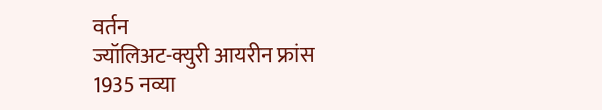वर्तन
ज्यॉलिअट-क्युरी आयरीन फ्रांस 1935 नव्या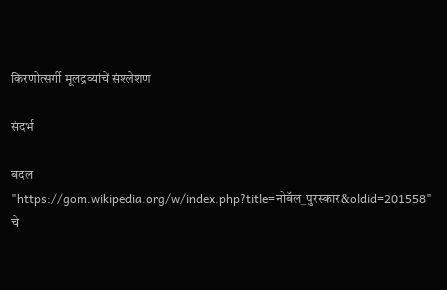किरणोत्सर्गी मूलद्रव्यांचें संश्लेशण

संदर्भ

बदल
"https://gom.wikipedia.org/w/index.php?title=नोबॅल_पुरस्कार&oldid=201558" चे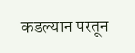कडल्यान परतून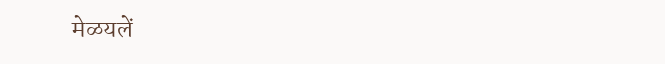मेळयलें